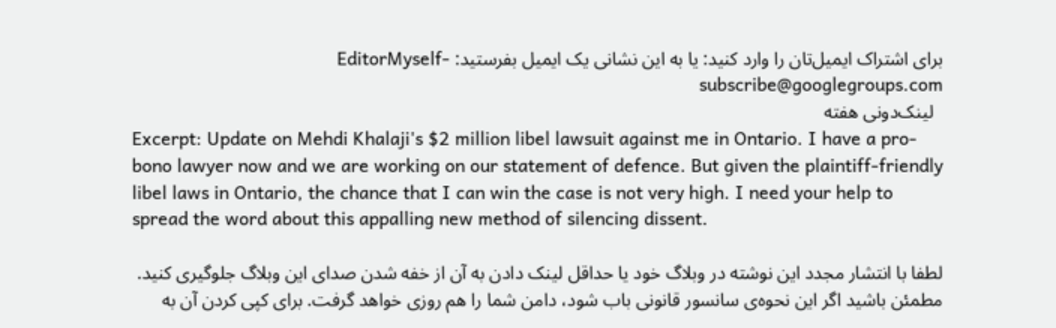برای اشتراک ایمیل‌تان را وارد کنید: یا به این نشانی یک ایمیل بفرستید: EditorMyself-subscribe@googlegroups.com
  لينک‌دونی هفته
Excerpt: Update on Mehdi Khalaji's $2 million libel lawsuit against me in Ontario. I have a pro-bono lawyer now and we are working on our statement of defence. But given the plaintiff-friendly libel laws in Ontario, the chance that I can win the case is not very high. I need your help to spread the word about this appalling new method of silencing dissent.

لطفا با انتشار مجدد این نوشته در وبلاگ خود یا حداقل لینک دادن به آن از خفه شدن صدای این وبلاگ جلوگیری کنید. مطمئن باشید اگر این نحوه‌ی سانسور قانونی باب شود، دامن شما را هم روزی خواهد گرفت. برای کپی کردن آن به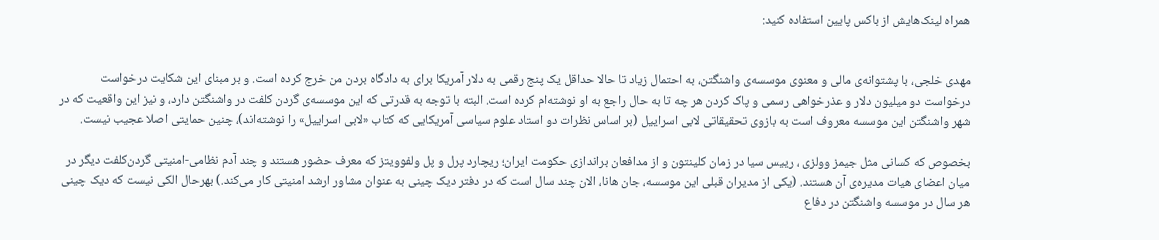همراه لینک‌هایش از باکس پایین استفاده کنید:


مهدی خلجی، با پشتوانه‌ی مالی و معنوی موسسه‌ی واشنگتن، به احتمال زیاد تا حالا حداقل یک پنج رقمی به دلار آمریکا برای به دادگاه بردن من خرج کرده است. و بر مبنای این شکایت درخواست درخواست دو میلیون دلار و عذرخواهی رسمی و پاک کردن هر چه تا به حال راجع به او نوشته‌ام کرده است. البته با توجه به قدرتی که این موسسه‌ی گردن کلفت در واشنگتن دارد، و نیز این واقعیت که در شهر واشنگتن این موسسه معروف است به بازوی تحقیقاتی لابی اسراییل (بر اساس نظرات دو استاد علوم سیاسی آمریکایی که کتاب «لابی اسراییل» را نوشته‌اند)، چنین حمایتی اصلا عجیب نیست.

بخصوص که کسانی مثل جیمز وولزی ، رییس سیا در زمان کلینتون و از مدافعان براندازی حکومت ایران؛ ریچارد پرل و پل ولفوویتز که معرف حضور هستند و چند آدم نظامی-امنیتی گردن‌کلفت دیگر در میان اعضای هیات مدیره‌ی آن هستند. (یکی از مدیران قبلی این موسسه، جان هانا، الان چند سال است که در دفتر دیک چینی به عنوان مشاور ارشد امنیتی کار می‌کند.) بهرحال الکی نیست که دیک چینی هر سال در موسسه واشنگتن در دفاع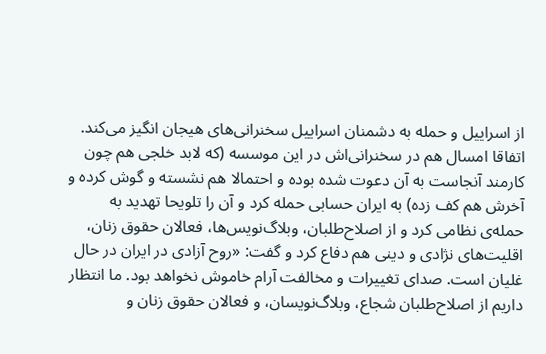از اسراییل و حمله به دشمنان اسراییل سخنرانی‌های هیجان انگیز می‌کند. اتفاقا امسال هم در سخنرانی‌اش در این موسسه (که لابد خلجی هم چون کارمند آنجاست به آن دعوت شده بوده و احتمالا هم نشسته و گوش کرده و آخرش هم کف زده) به ایران حسابی حمله کرد و آن را تلویحا تهدید به حمله‌ی نظامی کرد و از اصلاح‌طلبان، وبلاگ‌نویس‌ها، فعالان حقوق زنان، اقلیت‌های نژادی و دینی هم دفاع کرد و گفت: «روح آزادی در ایران در حال غلیان است. صدای تغییرات و مخالفت آرام خاموش نخواهد بود. ما انتظار داریم از اصلاح‌طلبان شجاع، وبلاگ‌نویسان، و فعالان حقوق زنان و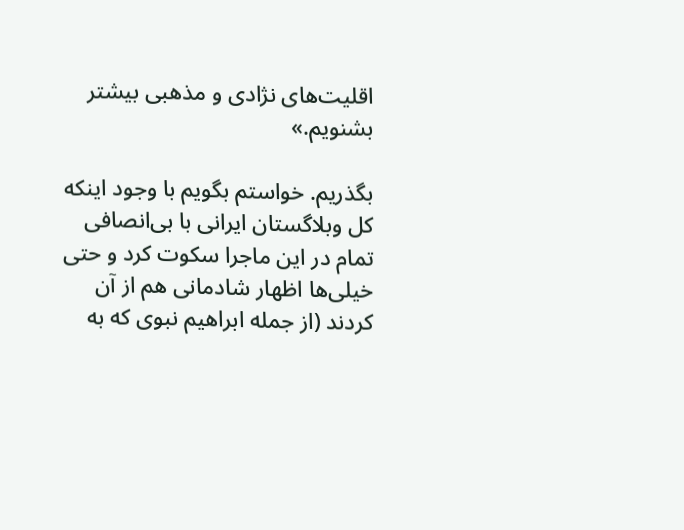اقلیت‌های نژادی و مذهبی بیشتر بشنویم.»

بگذریم. خواستم بگویم با وجود اینکه کل وبلاگستان ایرانی با بی‌انصافی تمام در این ماجرا سکوت کرد و حتی خیلی‌ها اظهار شادمانی هم از آن کردند (از جمله ابراهیم نبوی که به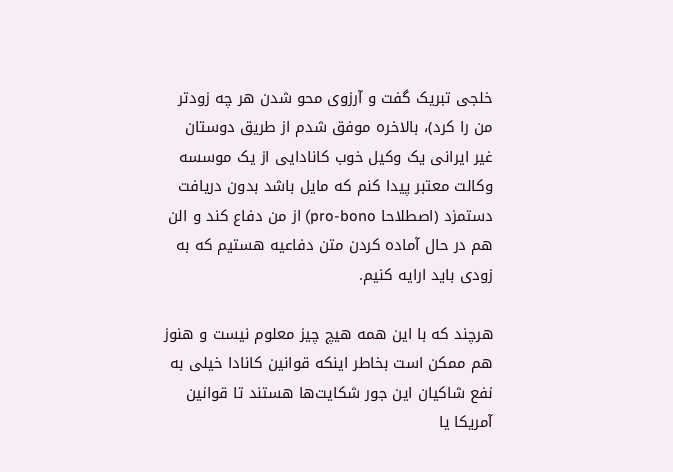خلجی تبریک گفت و آرزوی محو شدن هر چه زودتر من را کرد)، بالاخره موفق شدم از طریق دوستان غیر ایرانی یک وکیل خوب کانادایی از یک موسسه وکالت معتبر پیدا کنم که مایل باشد بدون دریافت دستمزد (اصطلاحا pro-bono) از من دفاع کند و الن هم در حال آماده کردن متن دفاعیه هستیم که به زودی باید ارایه کنیم.

هرچند که با این همه هیچ چیز معلوم نیست و هنوز هم ممکن است بخاطر اینکه قوانین کانادا خیلی به نفع شاکیان این جور شکایت‌ها هستند تا قوانین آمریکا یا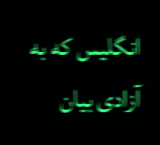انگلیس که به آزادی بیان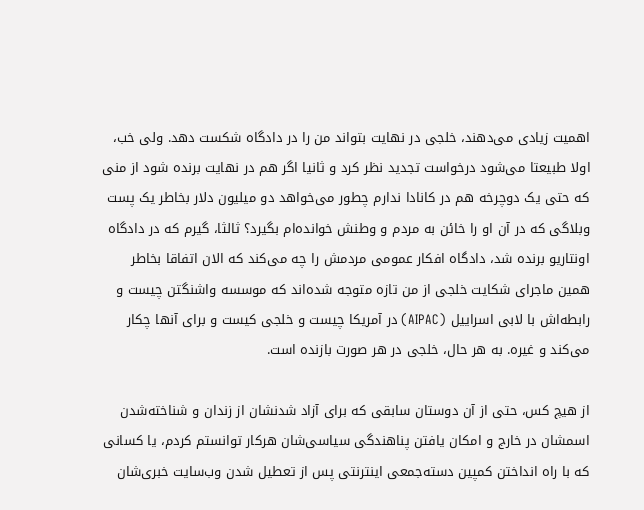اهمیت زیادی می‌دهند، خلجی در نهایت بتواند من را در دادگاه شکست دهد. ولی خب، اولا طبیعتا می‌شود درخواست تجدید نظر‌ کرد و ثانیا اگر هم در نهایت برنده شود از منی که حتی یک دوچرخه هم در کانادا ندارم چطور می‌خواهد دو میلیون دلار بخاطر یک پست وبلاگی که در آن او را خائن به مردم و وطنش خوانده‌ام بگیرد؟ ثالثا، گیرم که در دادگاه اونتاریو برنده شد، دادگاه افکار عمومی مردمش را چه می‌کند که الان اتفاقا بخاطر همین ماجرای شکایت خلجی از من تازه متوجه شده‌اند که موسسه واشنگتن چیست و رابطه‌اش با لابی اسراییل (AIPAC) در آمریکا چیست و خلجی کیست و برای آنها چکار می‌کند و غیره. به هر حال، خلجی در هر صورت بازنده است.

از هیچ کس، حتی از آن دوستان سابقی که برای آزاد شدنشان از زندان و شناخته‌شدن اسمشان در خارج و امکان یافتن پناهندگی سیاسی‌شان هرکار توانستم کردم، یا کسانی که با راه انداختن کمپین دسته‌جمعی اینترنتی پس از تعطیل شدن وب‌سایت خبری‌شان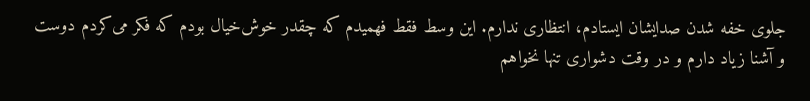جلوی خفه شدن صدایشان ایستادم، انتظاری ندارم. این وسط فقط فهمیدم که چقدر خوش‌خیال بودم که فکر می‌کردم دوست و آشنا زیاد دارم و در وقت دشواری تنها نخواهم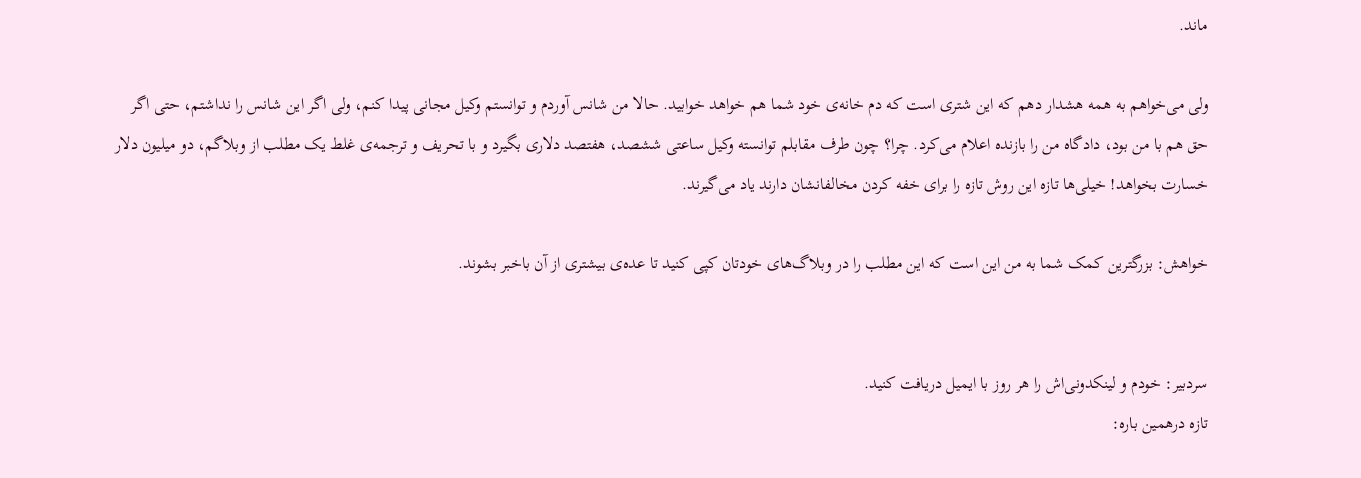ماند.

ولی می‌خواهم به همه هشدار دهم که این شتری است که دم خانه‌ی خود شما هم خواهد خوابید. حالا من شانس آوردم و توانستم وکیل مجانی پیدا کنم، ولی اگر این شانس را نداشتم، حتی اگر حق هم با من بود، دادگاه من را بازنده اعلام می‌کرد. چرا؟‌ چون طرف مقابلم توانسته وکیل ساعتی ششصد، هفتصد دلاری بگیرد و با تحریف و ترجمه‌ی غلط یک مطلب از وبلاگم، دو میلیون دلار خسارت بخواهد! خیلی‌ها تازه این روش تازه را برای خفه کردن مخالفانشان دارند یاد می‌گیرند.

خواهش: بزرگترین کمک شما به من این است که این مطلب را در وبلاگ‌های خودتان کپی کنید تا عده‌ی بیشتری از آن باخبر بشوند.


سردبیر: خودم و لینکدونی‌اش را هر روز با ایمیل دریافت کنید.
تازه درهمين باره: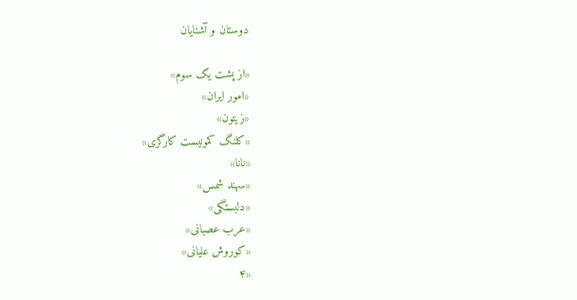دوستان و آشنايان

«از پشت یک سوم»
«امور ایران»
«زيتون»
«کلنگ کمونیست کارگری»
«نانا»
«سهند شمس»
«دلبستگی»
«عرب عصبانی»
«کوروش علیانی»
«۴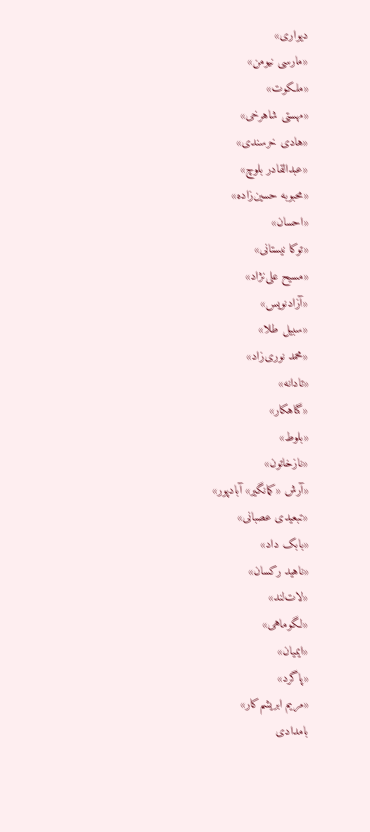دیواری»
«مارسی نیومن»
«ملکوت»
«مهستی شاهرخی»
«هادی خرسندی»
«عبدالقادر بلوچ»
«محبوبه حسین‌زاده»
«احسان»
«توکا نیستانی»
«مسیح علی‌نژاد»
«آزادنويس»
«سبیل طلا»
«محمد نوری‌زاد»
«تادانه»
«گناهکار»
«بلوط»
«نازخاتون»
«آرش «کمانگیر» آبادپور»
«تبعیدی عصبانی»
«بابک داد»
«ناهید رکسان»
«لات‌لند»
«لگوماهی»
«ایمیان»
«پاگرد»
«مریم ابریشم‌کار»
بامدادی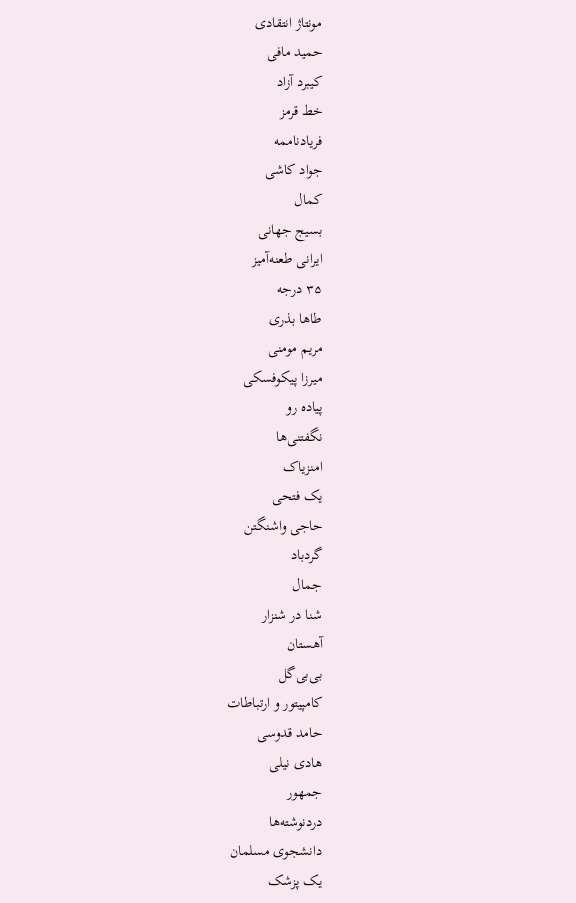مونتاژ انتقادی
حمید مافی
کیبرد آزاد
خط قرمز
فریادناممه
جواد کاشی
کمال
بسیج جهانی
ایرانی طعنه‌آمیز
۳۵ درجه
طاها بذری
مریم مومنی
میرزا پیکوفسکی
پیاده رو
نگفتنی‌ها
امنزیاک
یک فتحی
حاجی واشنگتن
گردباد
جمال
شنا در شنزار
آهستان
بی‌بی‌گل
کامپیتور و ارتباطات
حامد قدوسی
هادی نیلی
جمهور
دردنوشته‌ها
دانشجوی مسلمان
یک پزشک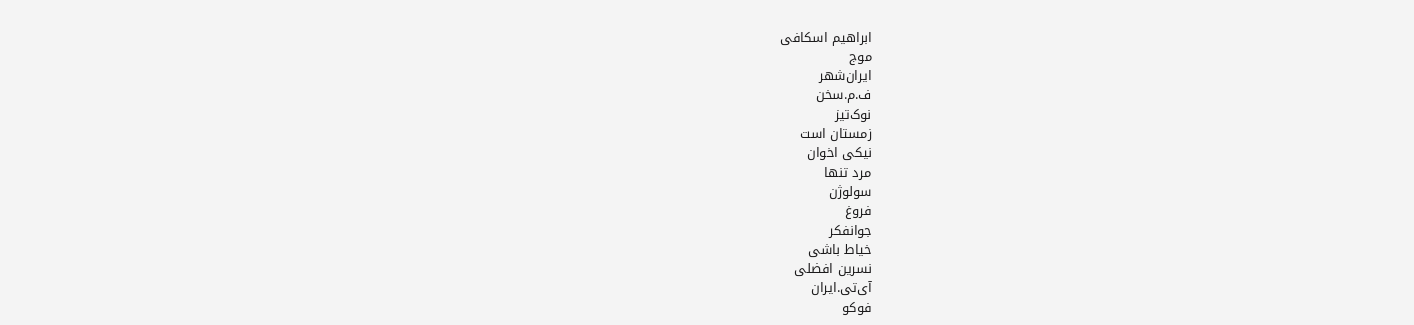ابراهیم اسکافی
موج
ایران‌شهر
ف.م.سخن
نوک‌تیز
زمستان است
نیکی اخوان
مرد تنها
سولوژن
فروغ
جوانفکر
خیاط باشی
نسرین افضلی
آی‌تی.ايران
فوکو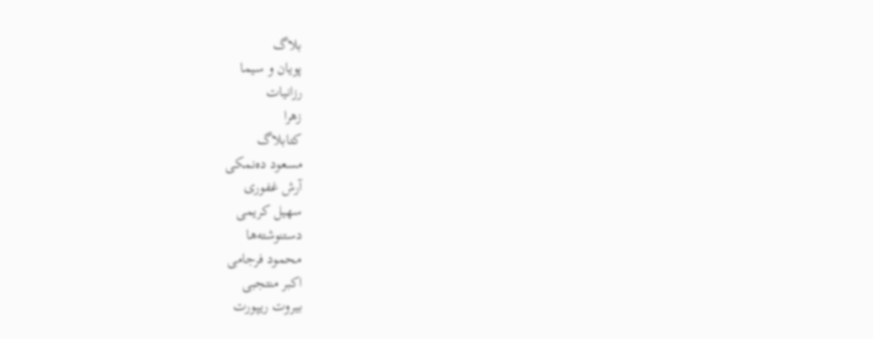بلاگ
پویان و سیما
رزانیات
زهرا
کتابلاگ
مسعود ده‌نمکی
آرش غفوری
سهیل کریمی
دستنوشته‌ها
محمود فرجامی
اکبر منتجبی
بیروت ریپورت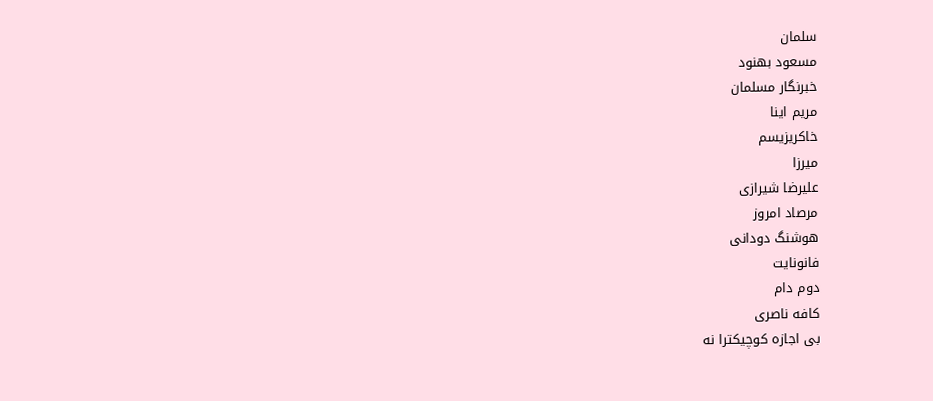سلمان
مسعود بهنود
خبرنگار مسلمان
مریم اينا
خاکریزیسم
میرزا
علیرضا شیرازی
مرصاد امروز
هوشنگ دودانی
فانونایت
دوم دام
کافه ناصری
بی اجازه کوچیکترا نه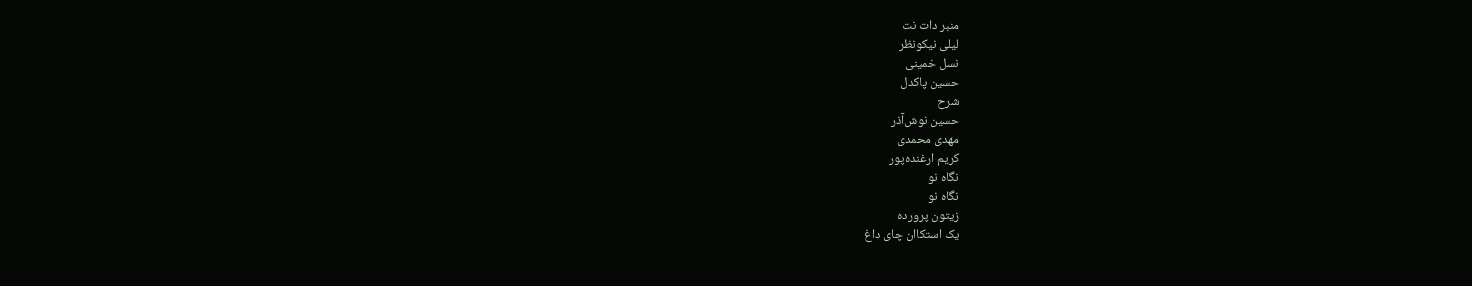منبر دات نت
لیلی نیکونظر
نسل خمینی
حسین پاکدل
شرح
حسین نوش‌آذر
مهدی محمدی
کریم ارغنده‌پور
نگاه نو
نگاه نو
زیتون پرورده
یک استکاان چای داغ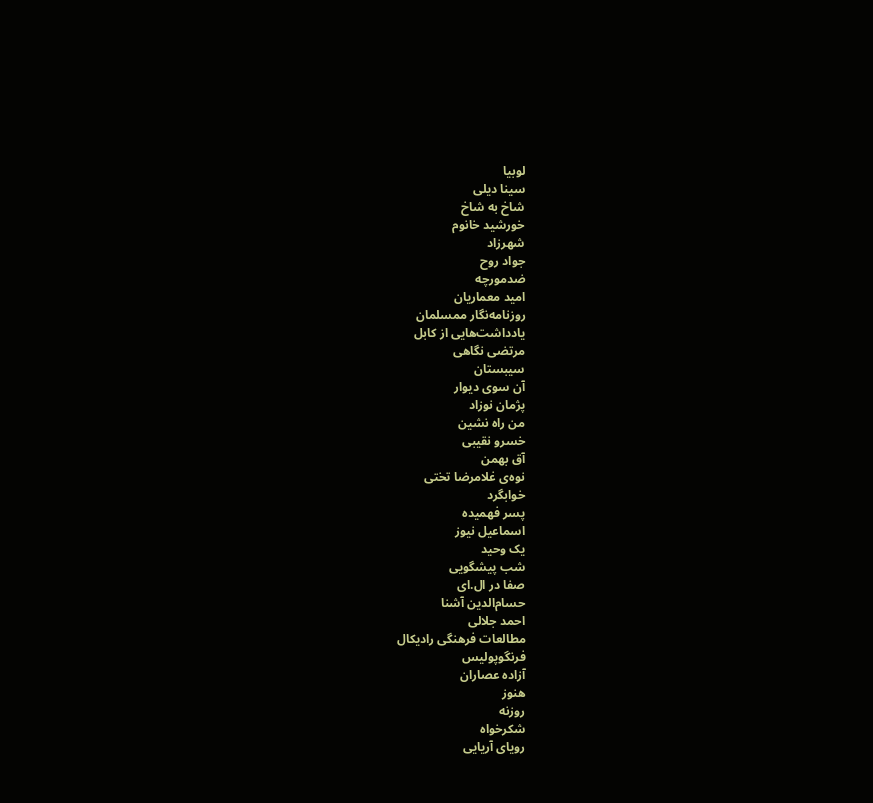لوبيا
سینا دیلی
شاخ به شاخ
خورشید خانوم
شهرزاد
جواد روح
ضدمورچه
امید معماریان
روزنامه‌نگار ممسلمان
یادداشت‌هایی از کابل
مرتضی نگاهی
سیبستان
آن سوی دیوار
پژمان نوزاد
من راه نشین
خسرو نقیبی
آق بهمن
نوه‌ی غلامرضا تختی
خوابگرد
پسر فهمیده
اسماعیل نیوز
یک وحید
شب پیشگویی
صفا در ال.ای
حسام‌الدین آشنا
احمد جلالی
مطالعات فرهنگی رادیکال
فرنگوپولیس
آزاده عصاران
هنوز
روزنه
شکرخواه
رویای آريایی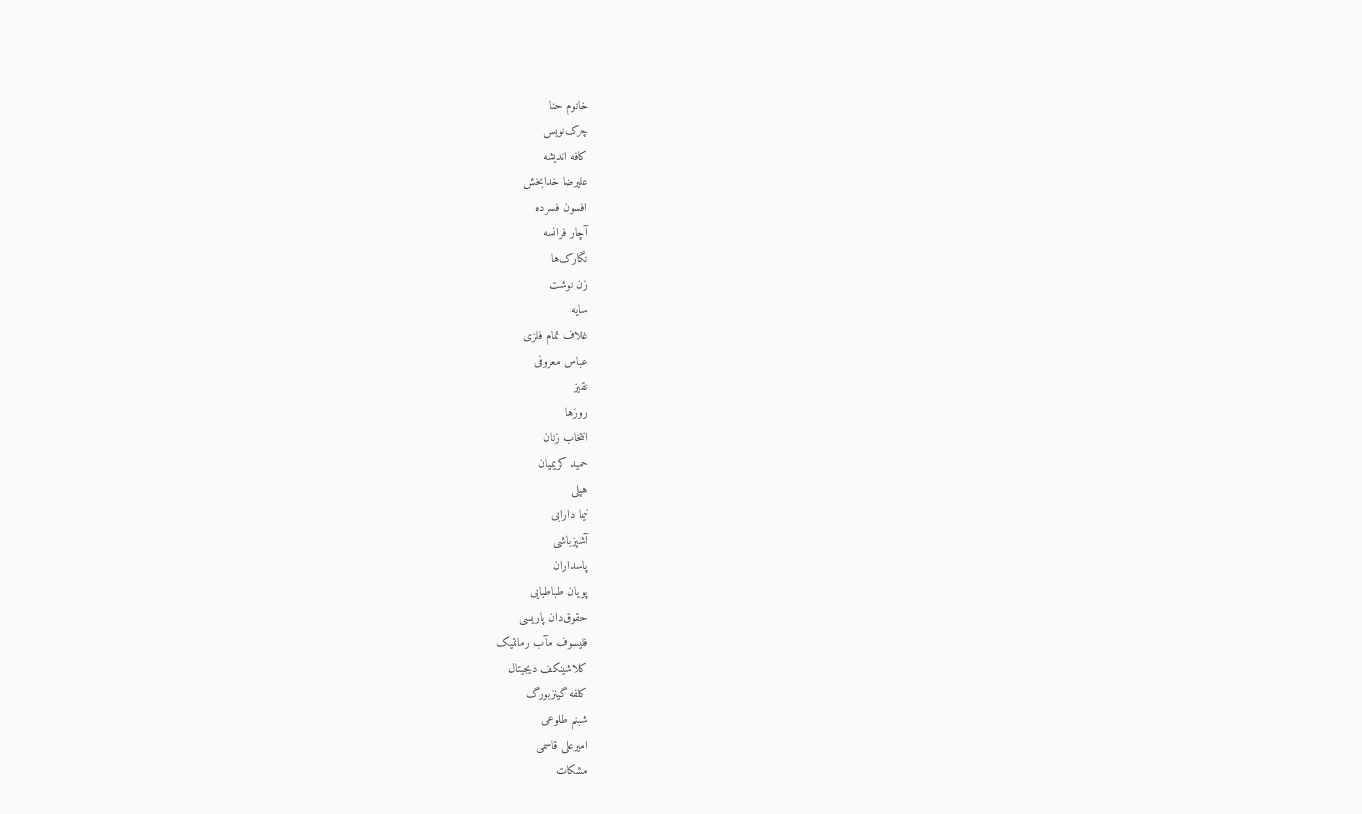خانوم حنا
چرک‌نویس
کافه اندیشه
علیرضا خدابخش
افسون فسرده
آچار فرانسه
نگارک‌ها
زن نوشت
سایه
غلاف تمام فلزی
عباس معروفی
نقیز
روزها
انتخاب زنان
حمید کریمیان
هپلی
نیما دارابی
آشپزباشی
پاسداران
پویان طباطبایی
حقوق‌دان پاریسی
فلیسوف مآب رمانتیک
کلاشینکف دیجیتال
کلفه گینزبورگ
شبنم طلوعی
امیرعلی قاسمی
مشکات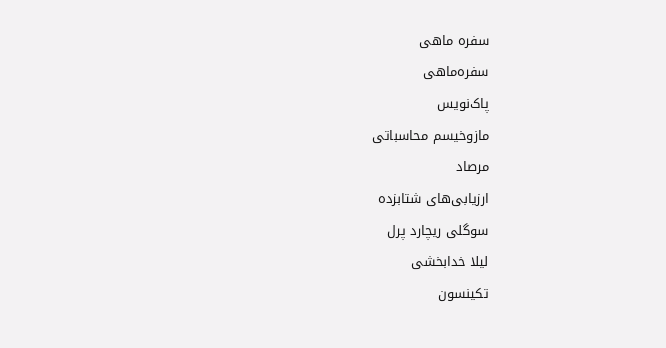سفره ماهی
سفره‌ماهی
پاک‌نویس
مازوخیسم محاسباتی
مرصاد
ارزیابی‌های شتابزده
سوگلی ریچارد پرل
لیلا خدابخشی
تکینسون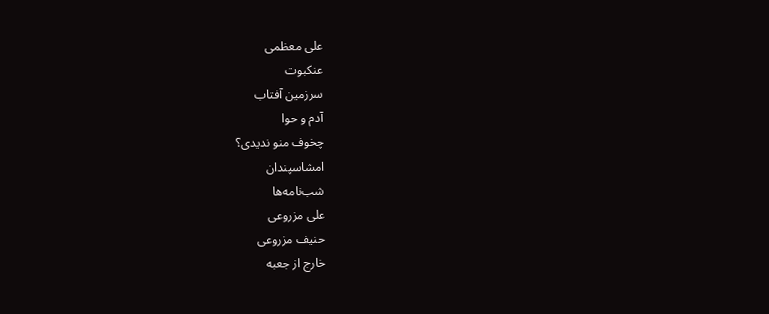علی معظمی
عنکبوت
سرزمین آفتاب
آدم و حوا
چخوف منو نديدی؟
امشاسپندان
شب‌نامه‌ها
علی مزروعی
حنیف مزروعی
خارج از جعبه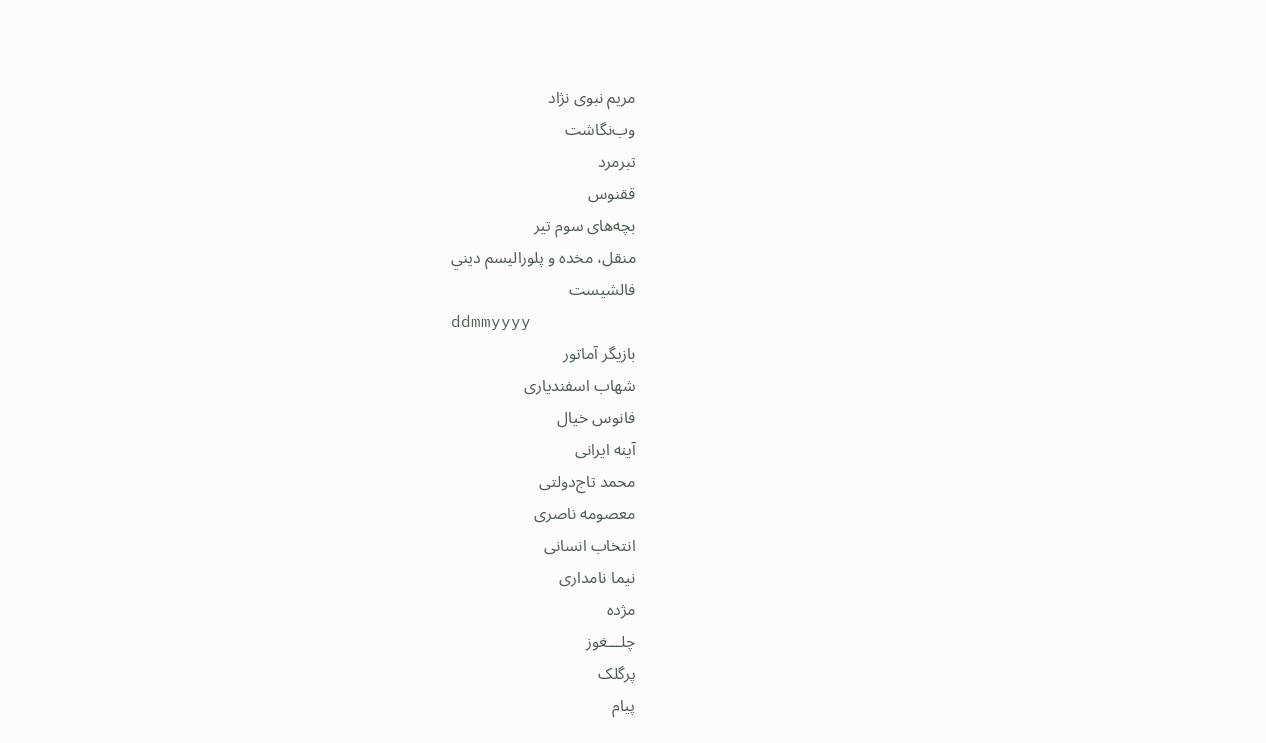مريم نبوی نژاد
وب‌نگاشت
تبرمرد
ققنوس
بچه‌های سوم تیر
منقل، مخده و پلوراليسم ديني
فالشیست
ddmmyyyy
بازیگر آماتور
شهاب اسفندیاری
فانوس خيال
آینه ایرانی
محمد تاج‌دولتی
معصومه ناصری
انتخاب انسانی
نیما نامداری
مژده
چلـــغوز
پرگلک
پیام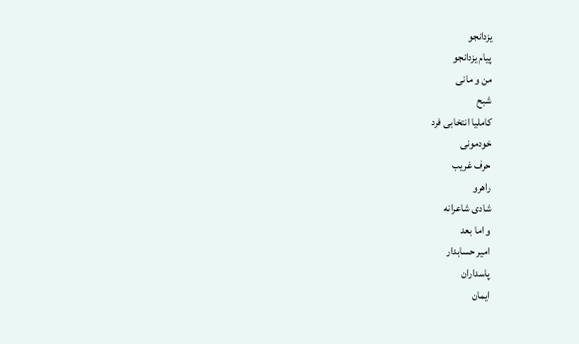یزدانجو
پیام یزدانجو
من و مانی
شبح
کاملیا انتخابی فرد
خودمونی
حرف غریب
راهرو
شادی شاعرانه
و اما بعد
امير حسابدار
پاسداران
ایمان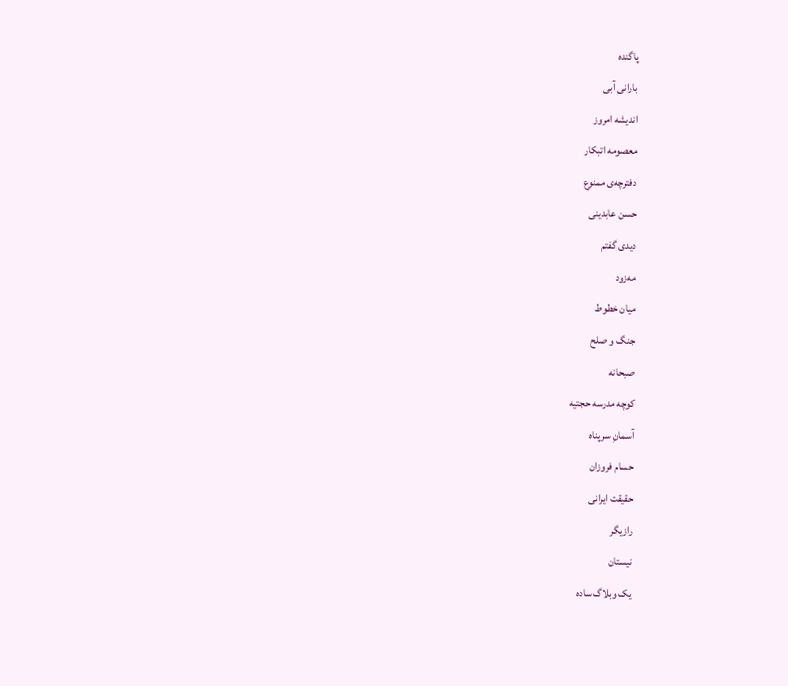پاگنده
بارانی آبی
اندیشه امروز
معصومه اتبکار
دفترچه‌ی ممنوع
حسن عابدینی
دیدی گفتم
مه‌زود
میان خطوط
جنگ و صلح
صبحانه
کوچه مدرسه حجتیه
آسمانِ سرپناه
حسام فروزان
حقیقت ایرانی
رازیگر
نیستان
یک وبلاگ ساده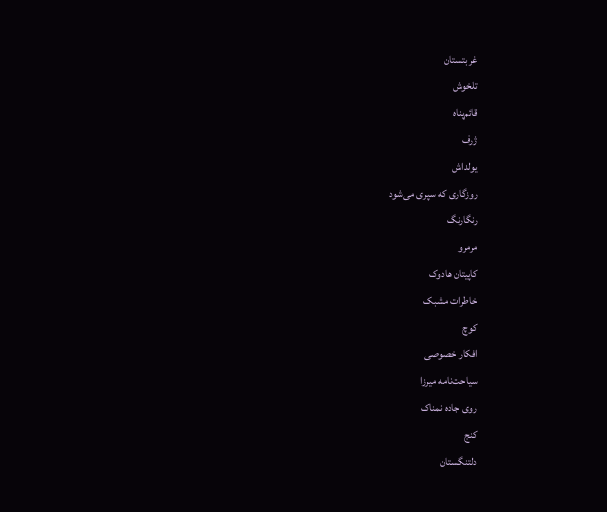غربتستان
تلخوش
قائم‌پناه
ژرف
یولداش
روزگاری که سپری می‌شود
رنگارنگ
مرمرو
کاپیتان هادوک
خاطرات مشبک
کوچ
افکار خصوصی
سیاحت‌نامه میرزا
روی جاده نمناک
کنج
دلتنگستان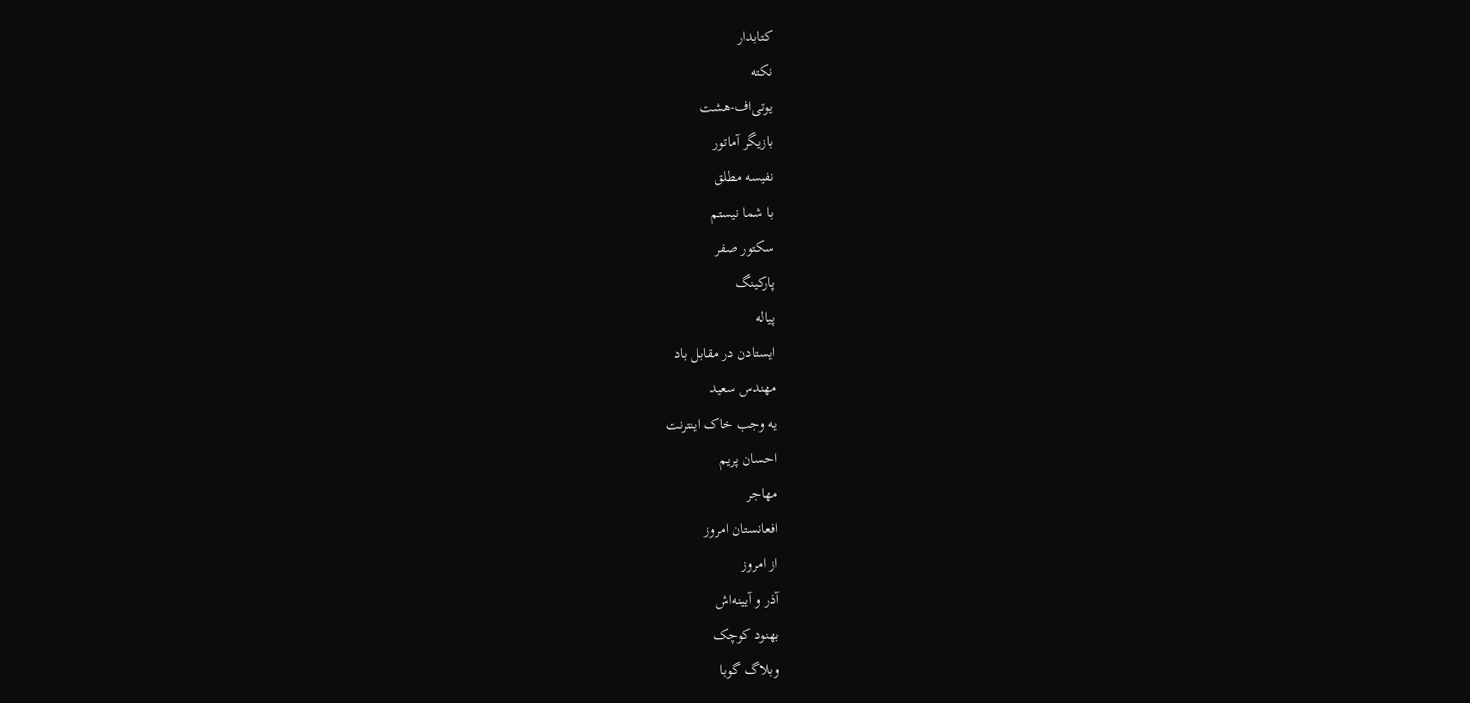کتابدار
نکته
يوتی‌اف-هشت
بازيگر آماتور
نفیسه مطلق
با شما نيستم
سکتور صفر
پارکينگ
پياله
ايستادن در مقابل باد
مهندس سعيد
يه وجب خاک اينترنت
احسان پريم
مهاجر
افعانستان امروز
از امروز
آذر و آيينه‌اش
بهنود کوچک
وبلاگ گوبا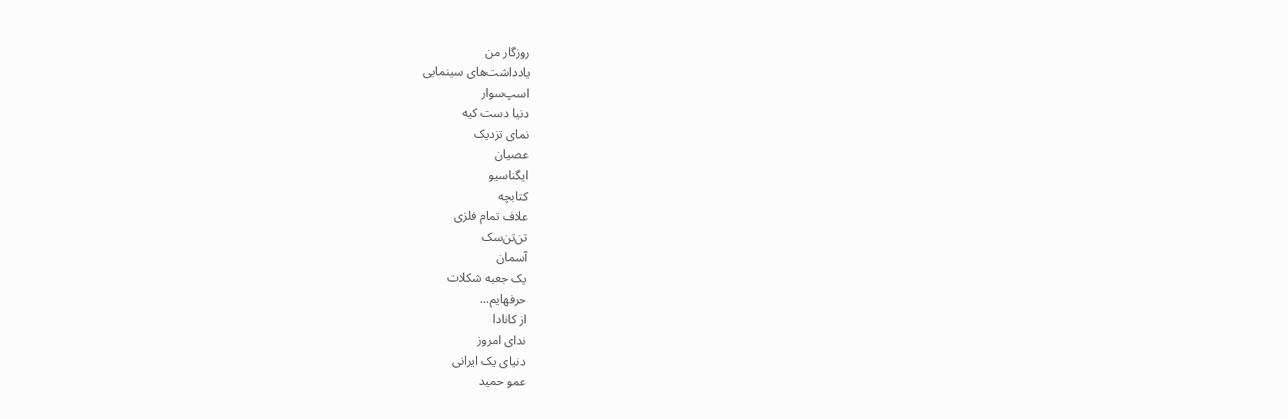روزگار من
يادداشت‌های سينمايی
اسپ‌سوار
دنيا دست کيه
نمای تزديک
عصيان
ایگناسیو
کتابچه
علاف تمام فلزی
تن‌تن‌سک
آسمان
یک جعبه شکلات
حرفهایم...
از کانادا
ندای امروز
دنيای يک ايرانی
عمو حميد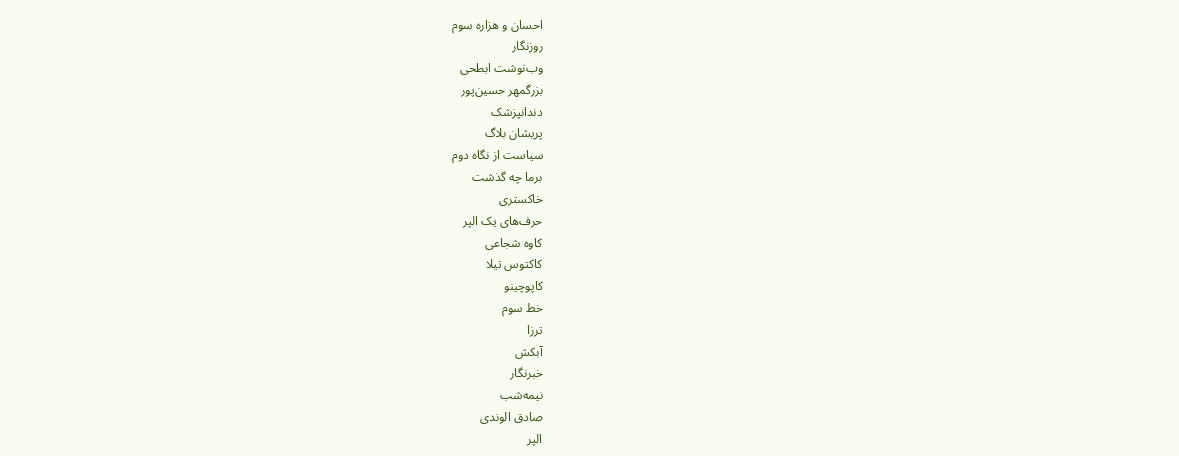احسان و هزاره سوم
روزنگار
وب‌نوشت ابطحی
بزرگمهر حسین‌پور
دندانپزشک
پريشان بلاگ
سياست از نگاه دوم
برما چه گذشت
خاکستری
حرف‌های يک الپر
کاوه شجاعی
کاکتوس تيلا
کاپوچينو
خط سوم
ترزا
آبکش
خبرنگار
نيمه‌شب
صادق الوندی
الپر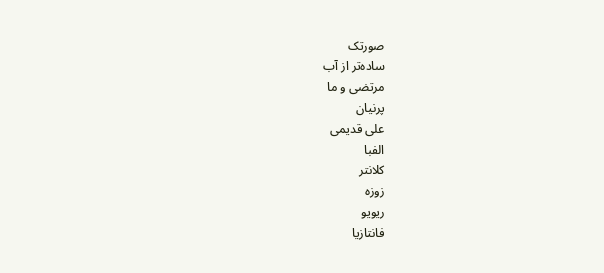صورتک
ساده‌تر از آب
مرتضی و ما
پرنیان
علی قدیمی
الفبا
کلانتر
زوزه
ریویو
فانتازیا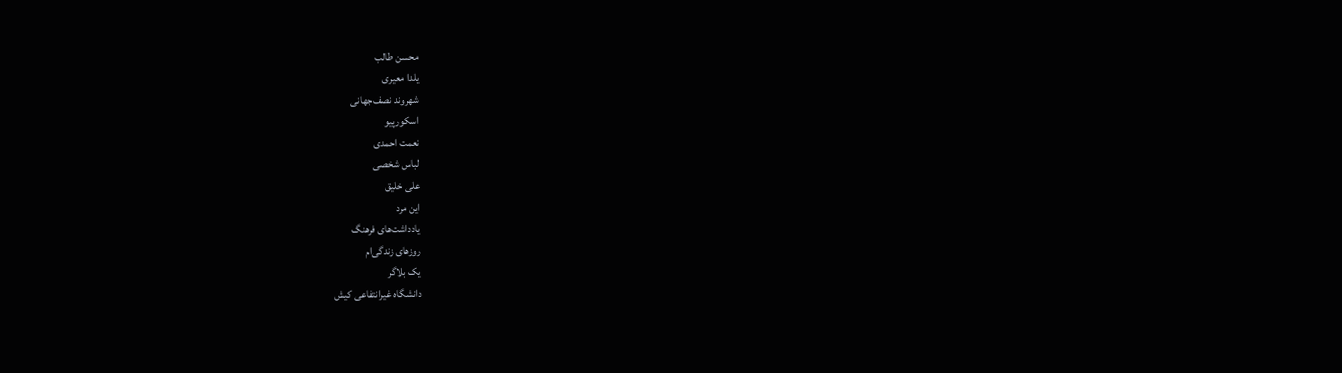محسن طالب
یلدا معیری
شهروند نصف‌جهانی
اسکورپیو
نعمت احمدی
لباس شخصی
علی خلیق
این مرد
یادداشت‌های فرهنگ
روزهای زندگی‌ام
یک بلاگر
دانشگاه غیرانتفاعی کیش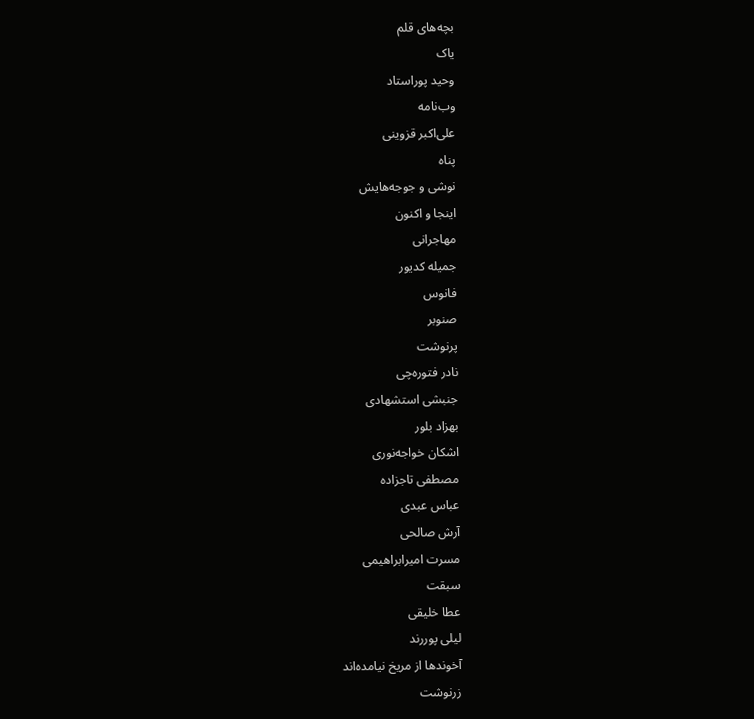بچه‌های قلم
یاک
وحید پوراستاد
وب‌نامه
علی‌اکبر قزوینی
پناه
نوشی و جوجه‌هایش
اینجا و اکنون
مهاجرانی
جمیله کدیور
فانوس
صنوبر
پرنوشت
نادر فتوره‌چی
جنبشی استشهادی
بهزاد بلور
اشکان خواجه‌نوری
مصطفی تاجزاده
عباس عبدی
آرش صالحی
مسرت امیرابراهیمی
سبقت
عطا خلیقی
لیلی پوررند
آخوندها از مریخ نیامده‌اند
زرنوشت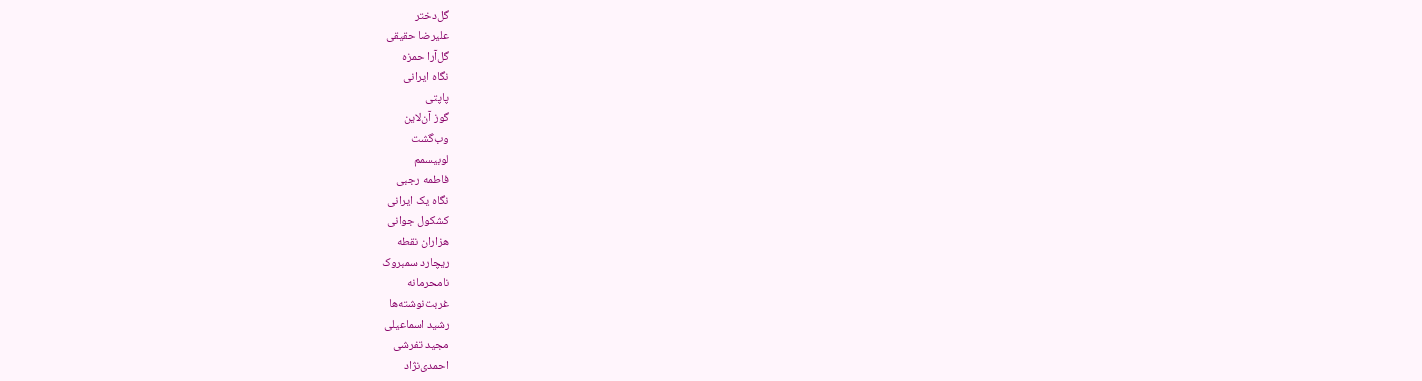گل‌دختر
علیرضا حقیقی
گل‌آرا حمزه
نگاه ایرانی
پاپتی
گوز آن‌لاین
وب‌گشت
لوبیسمم
فاطمه رجبی
نگاه یک ایرانی
کشکول جوانی
هزاران نقطه
ریچارد سمبروک
نامحرمانه
غربت‌نوشته‌ها
رشید اسماعیلی
مجید تفرشی
احمدی‌نژاد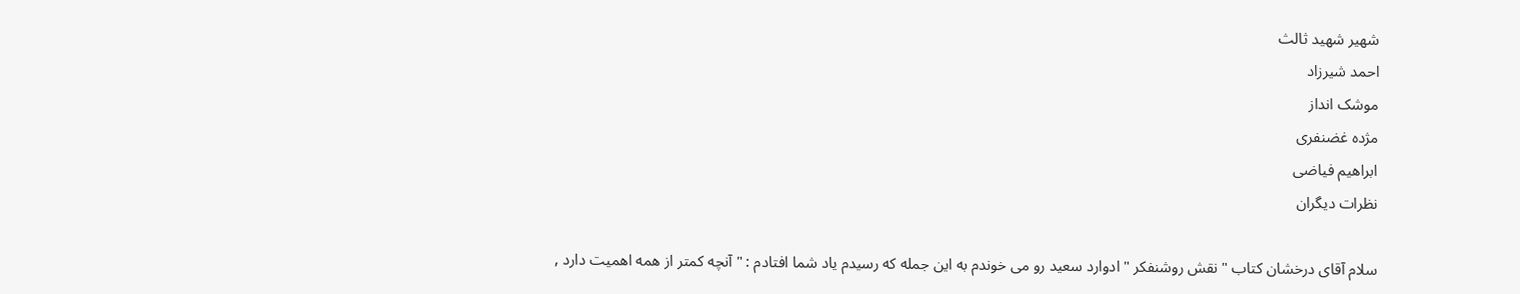شهیر شهید ثالث
احمد شیرزاد
موشک انداز
مژده غضنفری
ابراهیم فیاضی
نظرات ديگران

سلام آقای درخشان کتاب " نقش روشنفکر " ادوارد سعید رو می خوندم به این جمله که رسیدم یاد شما افتادم : " آنچه کمتر از همه اهمیت دارد ,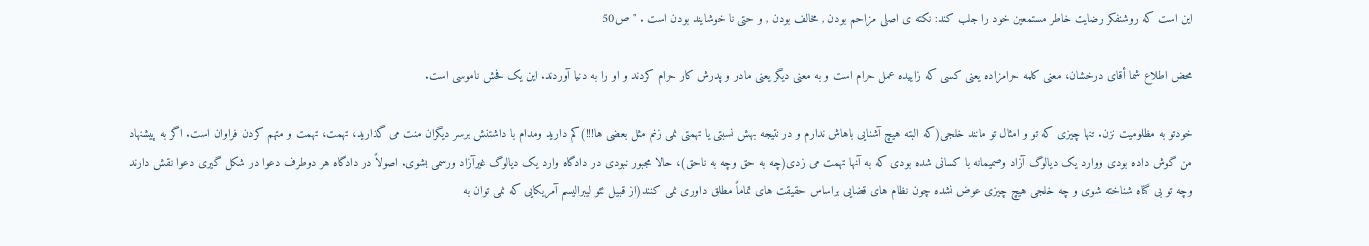این است که روشنفکر رضایت خاطر مستمعین خود را جلب کند: نکته ی اصلی مزاحم بودن , مخالف بودن , و حتی نا خوشایند بودن است . " ص50

محض اطلاع شما أقای درخشان، معنی کلمه حرامزاده یعنی کسی که زاییده عمل حرام است و به معنی دیگر یعنی مادر و پدرش کار حرام کردند و او را به دنیا آوردند. این یک فحش ناموسی است.

خودتو به مظلومیت نزن. تنها چیزی که تو و امثال تو مانند خلجی(که البته هیچ آشنایی باهاش ندارم و در نتیجه بهش نسبتی یا تهمتی نمی زنم مثل بعضی ها!!!)کم دارید ومدام با داشتنش برسر دیگران منت می گذارید، تهمت، تهمت و متهم کردن فراوان است. اگر به پیشنهاد من گوش داده بودی ووارد یک دیالوگ آزاد وصمیمانه با کسانی شده بودی که به آنها تهمت می زدی(چه به حق وچه به ناحق)، حالا مجبور نبودی در دادگاه وارد یک دیالوگ غیرآزاد ورسمی بشوی. اصولاً در دادگاه هر دوطرف دعوا در شکل گیری دعوا نقش دارند وچه تو بی گناه شناخته شوی و چه خلجی هیچ چیزی عوض نشده چون نظام های قضایی براساس حقیقت های تماماً مطلق داوری نمی کنند(از قبیل ئئو لیبرالیسم آمریکایی که نمی توان به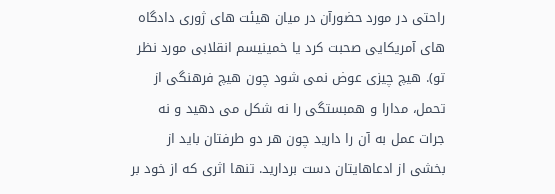راحتی در مورد حضورآن در میان هیئت های ژوری دادگاه های آمریکایی صحبت کرد یا خمینیسم انقلابی مورد نظر تو). هیچ چیزی عوض نمی شود چون هیچ فرهنگی از تحمل، مدارا و همبستگی را نه شکل می دهید و نه جرات عمل به آن را دارید چون هر دو طرفتان باید از بخشی از ادعاهایتان دست بردارید. تنها اثری که از خود بر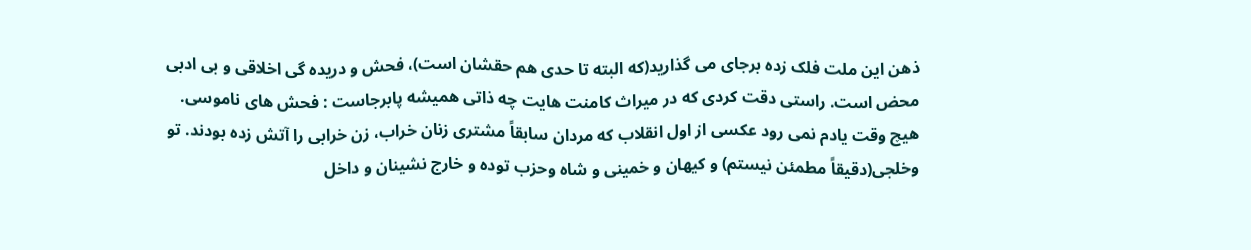ذهن این ملت فلک زده برجای می گذارید(که البته تا حدی هم حقشان است)، فحش و دریده گی اخلاقی و بی ادبی محض است. راستی دقت کردی که در میراث کامنت هایت چه ذاتی همیشه پابرجاست : فحش های ناموسی. هیچ وقت یادم نمی رود عکسی از اول انقلاب که مردان سابقاً مشتری زنان خراب، زن خرابی را آتش زده بودند. تو وخلجی(دقیقاً مطمئن نیستم) و کیهان و خمینی و شاه وحزب توده و خارج نشینان و داخل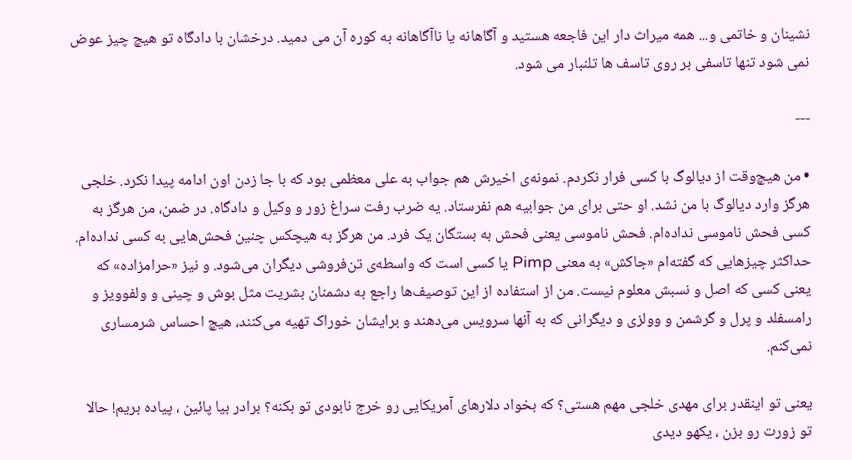نشینان و خاتمی و... همه میراث دار این فاجعه هستید و آگاهانه یا ناآگاهانه به کوره آن می دمید. درخشان با دادگاه تو هیچ چیز عوض نمی شود تنها تاسفی بر روی تاسف ها تلنبار می شود.

---

• من هیچ‌وقت از دیالوگ با کسی فرار نکردم. نمونه‌‌ی اخیرش هم جواب به علی معظمی بود که با جا زدن اون ادامه پیدا نکرد. خلجی هرگز وارد دیالوگ با من نشد. او حتی برای من جوابیه هم نفرستاد. یه ضرب رفت سراغ زور و وکیل و دادگاه. در ضمن، من هرگز به کسی فحش ناموسی نداده‌ام. فحش ناموسی یعنی فحش به بستگان یک فرد. من هرگز به هیچکس چنین فحش‌هایی به کسی نداده‌ام. حداکثر چیزهایی که گفته‌ام «جاکش» به معنی Pimp یا کسی است که واسطه‌ی تن‌فروشی دیگران می‌شود. و نیز «حرامزاده» که یعنی کسی که اصل و نسبش معلوم نیست. من از استفاده از این توصیف‌ها راجع به دشمنان بشریت مثل بوش و چینی و ولفوویز و رامسفلد و پرل و گرشمن و وولزی و دیگرانی که به آنها سرویس می‌دهند و برایشان خوراک تهیه می‌کنند، هیچ احساس شرمساری نمی‌کنم.

یعنی تو اینقدر برای مهدی خلجی مهم هستی؟ که بخواد دلارهای آمریکایی رو خرج نابودی تو بکنه؟ برادر بیا پائین ، پیاده بریم! حالا تو زورت رو بزن ، یکهو دیدی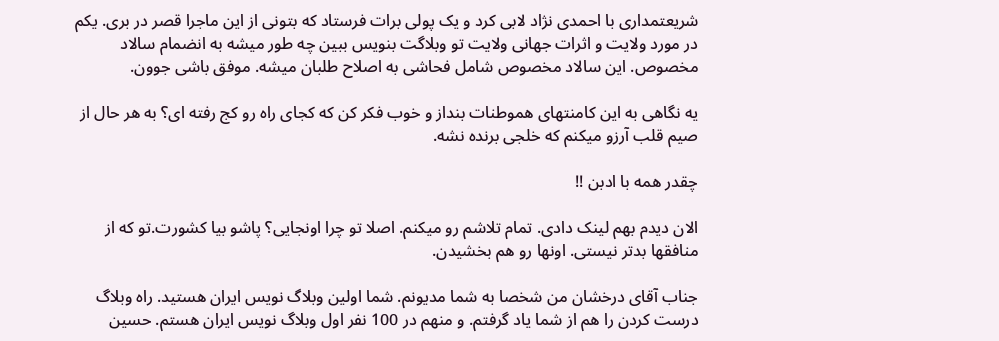شریعتمداری با احمدی نژاد لابی کرد و یک پولی برات فرستاد که بتونی از این ماجرا قصر در بری. یکم در مورد ولایت و اثرات جهانی ولایت تو وبلاگت بنویس ببین چه طور میشه به انضمام سالاد مخصوص. این سالاد مخصوص شامل فحاشی به اصلاح طلبان میشه. موفق باشی جوون.

یه نگاهی به این کامنتهای هموطنات بنداز و خوب فکر کن که کجای راه رو کج رفته ای؟ به هر حال از صیم قلب آرزو میکنم که خلجی برنده نشه.

چقدر همه با ادبن !!

الان دیدم بهم لینک دادی. تمام تلاشم رو میکنم. اصلا تو چرا اونجایی؟ پاشو بیا کشورت.تو که از منافقها بدتر نیستی. اونها رو هم بخشیدن.

جناب آقای درخشان من شخصا به شما مدیونم. شما اولین وبلاگ نویس ایران هستید. راه وبلاگ درست کردن را هم از شما یاد گرفتم. و منهم در 100 نفر اول وبلاگ نویس ایران هستم. حسین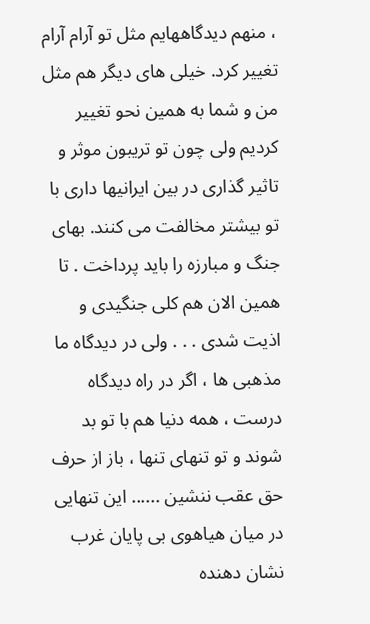، منهم دیدگاههایم مثل تو آرام آرام تغییر کرد. خیلی های دیگر هم مثل من و شما به همین نحو تغییر کردیم ولی چون تو تریبون موثر و تاثیر گذاری در بین ایرانیها داری با تو بیشتر مخالفت می کنند. بهای جنگ و مبارزه را باید پرداخت . تا همین الان هم کلی جنگیدی و اذیت شدی . . . ولی در دیدگاه ما مذهبی ها ، اگر در راه دیدگاه درست ، همه دنیا هم با تو بد شوند و تو تنهای تنها ، باز از حرف حق عقب ننشین ...... این تنهایی در میان هیاهوی بی پایان غرب نشان دهنده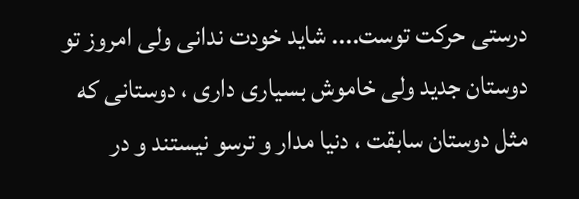درستی حرکت توست.... شاید خودت ندانی ولی امروز تو دوستان جدید ولی خاموش بسیاری داری ، دوستانی که مثل دوستان سابقت ، دنیا مدار و ترسو نیستند و در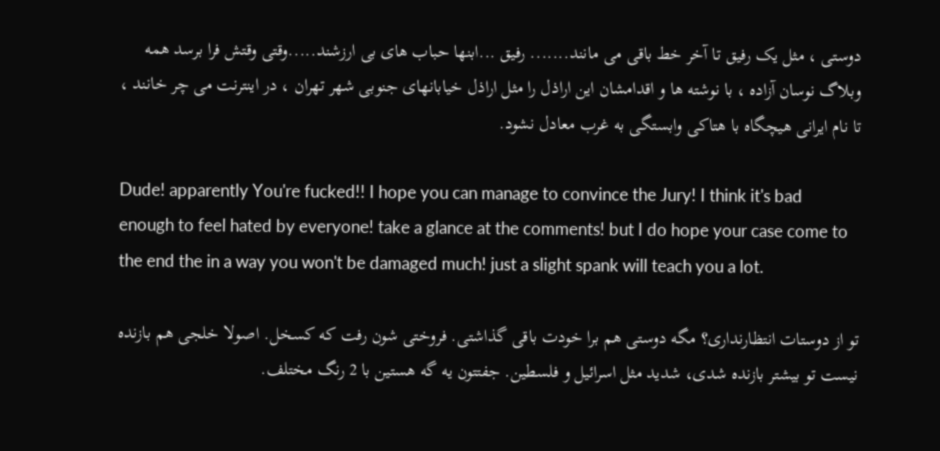دوستی ، مثل یک رفیق تا آخر خط باقی می مانند....... رفیق ...ابنها حباب های بی ارزشند.....وقتی وقتش فرا برسد همه وبلاگ نوسان آزاده ، با نوشته ها و اقدامشان این اراذل را مثل اراذل خیابانهای جنوبی شهر تهران ، در اینترنت می چر خانند ، تا نام ایرانی هیچگاه با هتاکی وابستگی به غرب معادل نشود.

Dude! apparently You're fucked!! I hope you can manage to convince the Jury! I think it's bad enough to feel hated by everyone! take a glance at the comments! but I do hope your case come to the end the in a way you won't be damaged much! just a slight spank will teach you a lot.

تو از دوستات انتظارنداری؟ مگه دوستی هم برا خودت باقی گذاشتی. فروختی شون رفت که کسخل. اصولا خلجی هم بازنده نیست تو بیشتر بازنده شدی، شدید مثل اسرائیل و فلسطین. جفتتون یه گه هستین با 2 رنگ مختلف.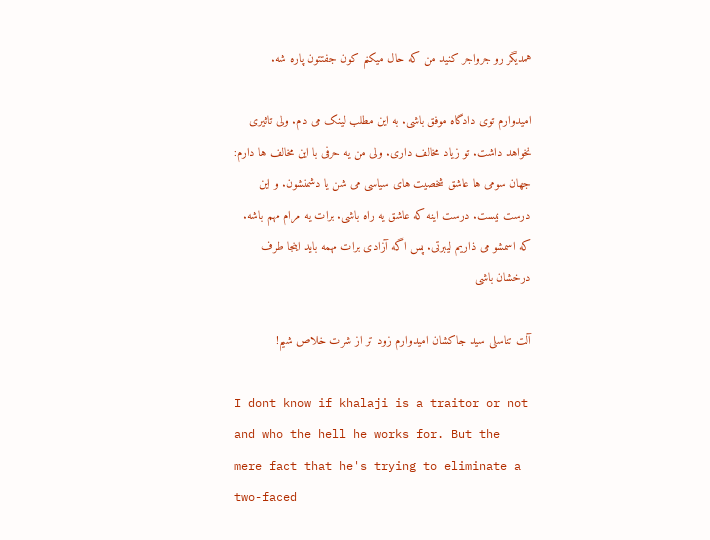همدیگر رو جرواجر کنید من که حال میکنم کون جفتتون پاره شه.

امیدوارم توی دادگاه موفق باشی. به این مطلب لینک می دم. ولی تاثیری نخواهد داشت. تو زیاد مخالف داری. ولی من یه حرفی با این مخالف ها دارم: جهان سومی ها عاشق شخصیت های سیاسی می شن یا دشمنشون. و این درست نیست. درست اینه که عاشق یه راه باشی. برات یه مرام مهم باشه. که اسمشو می ذاریم لیبرتی. پس اگه آزادی برات مهمه باید اینجا طرف درخشان باشی

آلت تناسلی سید جاکشان امیدوارم زود تر از شرت خلاص شیم!

I dont know if khalaji is a traitor or not and who the hell he works for. But the mere fact that he's trying to eliminate a two-faced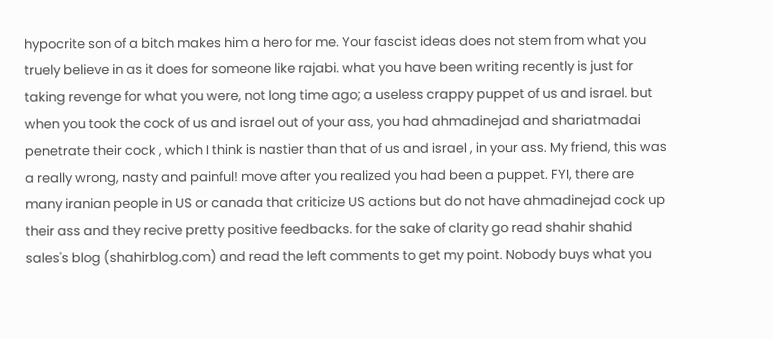hypocrite son of a bitch makes him a hero for me. Your fascist ideas does not stem from what you truely believe in as it does for someone like rajabi. what you have been writing recently is just for taking revenge for what you were, not long time ago; a useless crappy puppet of us and israel. but when you took the cock of us and israel out of your ass, you had ahmadinejad and shariatmadai penetrate their cock , which I think is nastier than that of us and israel , in your ass. My friend, this was a really wrong, nasty and painful! move after you realized you had been a puppet. FYI, there are many iranian people in US or canada that criticize US actions but do not have ahmadinejad cock up their ass and they recive pretty positive feedbacks. for the sake of clarity go read shahir shahid sales's blog (shahirblog.com) and read the left comments to get my point. Nobody buys what you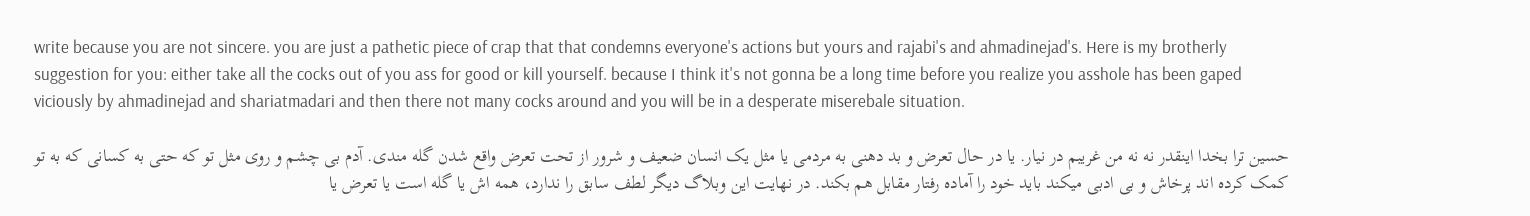write because you are not sincere. you are just a pathetic piece of crap that that condemns everyone's actions but yours and rajabi's and ahmadinejad's. Here is my brotherly suggestion for you: either take all the cocks out of you ass for good or kill yourself. because I think it's not gonna be a long time before you realize you asshole has been gaped viciously by ahmadinejad and shariatmadari and then there not many cocks around and you will be in a desperate miserebale situation.

حسین ترا بخدا اینقدر نه نه من غریبم در نیار. یا در حال تعرض و بد دهنی به مردمی یا مثل یک انسان ضعیف و شرور از تحت تعرض واقع شدن گله مندی. آدم بی چشم و روی مثل تو که حتی به کسانی که به تو کمک کرده اند پرخاش و بی ادبی میکند باید خود را آماده رفتار مقابل هم بکند. در نهایت این وبلاگ دیگر لطف سابق را ندارد، همه اش یا گله است یا تعرض یا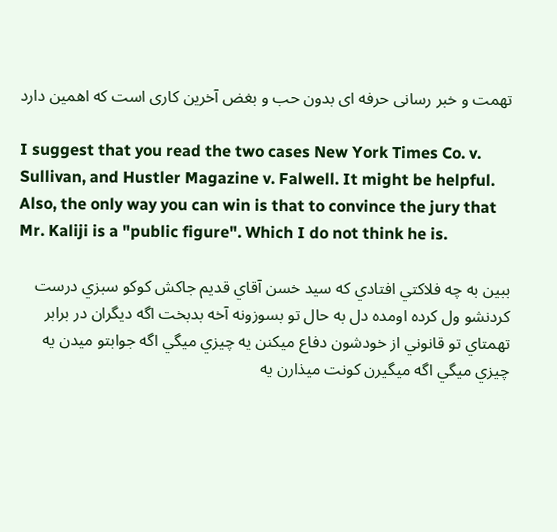تهمت و خبر رسانی حرفه ای بدون حب و بغض آخرین کاری است که اهمین دارد

I suggest that you read the two cases New York Times Co. v. Sullivan, and Hustler Magazine v. Falwell. It might be helpful. Also, the only way you can win is that to convince the jury that Mr. Kaliji is a "public figure". Which I do not think he is.

ببين به چه فلاكتي افتادي كه سيد خسن آقاي قديم جاكش كوكو سبزي درست كردنشو ول كرده اومده دل به حال تو بسوزونه آخه بدبخت اگه ديگران در برابر تهمتاي تو قانوني از خودشون دفاع ميكنن يه چيزي ميگي اگه جوابتو ميدن يه چيزي ميگي اگه ميگيرن كونت ميذارن يه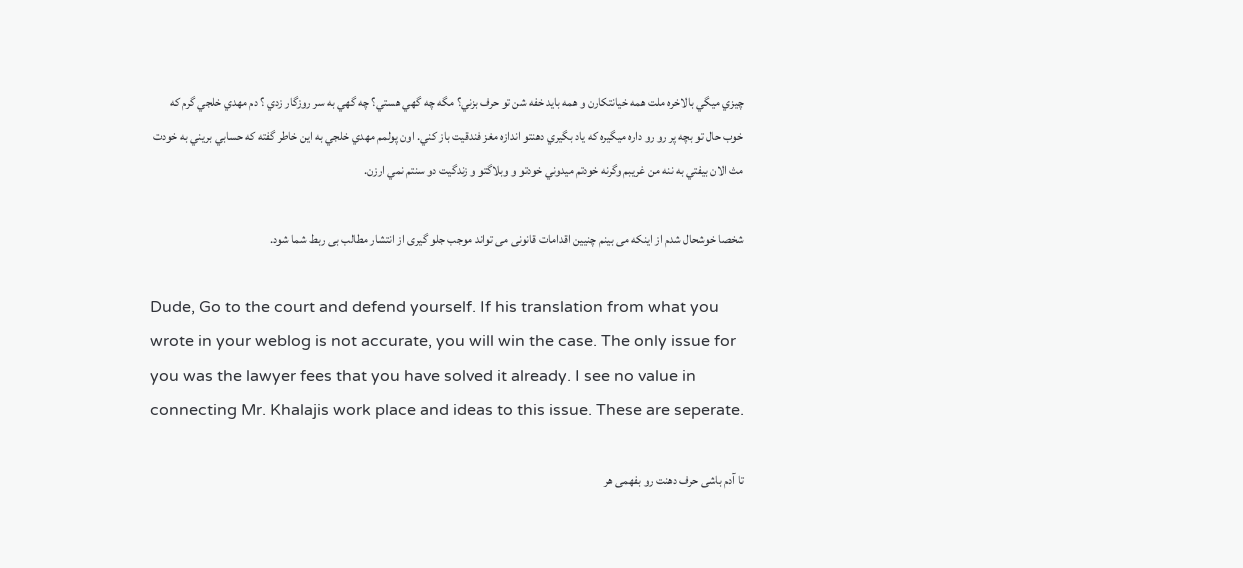چيزي ميگي بالاخره ملت همه خيانتكارن و همه بايد خفه شن تو حرف بزني؟ مگه چه گهي هستي؟ چه گهي به سر روزگار زدي ؟ دم مهدي خلجي گرم كه خوب حال تو بچه پر رو رو داره ميگيره كه ياد بگيري دهنتو اندازه مغز فندقيت باز كني. اون پولمم مهدي خلجي به اين خاطر گفته كه حسابي بريني به خودت مث الان بيفتي به ننه من غريبم وگرنه خودتم ميدوني خودتو و وبلاگتو و زندگيت دو سنتم نمي ارزن.

شخصا خوشحال شدم از اینکه می بینم چنیین اقدامات قانونی می تواند موجب جلو گیری از انتشار مطالب بی ربط شما شود.

Dude, Go to the court and defend yourself. If his translation from what you wrote in your weblog is not accurate, you will win the case. The only issue for you was the lawyer fees that you have solved it already. I see no value in connecting Mr. Khalajis work place and ideas to this issue. These are seperate.

تا آدم باشی حرف دهنت رو بفهمی هر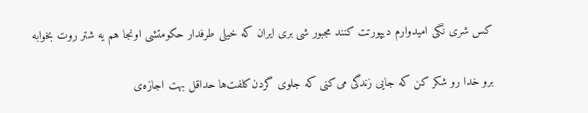کس شری نگی امیدوارم دیپورتت کنند مجبور شی بری ایران که خیلی طرفدار حکومتشی اونجا هم یه شتر روت بخوابه

برو خدا رو شکر کن که جایی زندگی می‌کنی که جلوی گردن‌کلفت‌ها حداقل بهت اجازه‌ی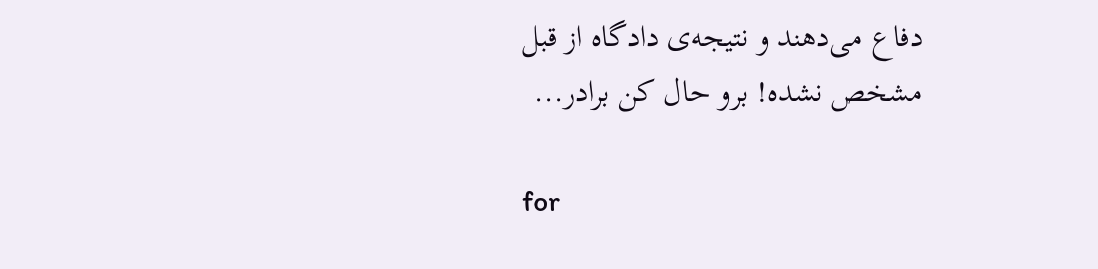دفاع می‌دهند و نتیجه‌ی دادگاه از قبل مشخص نشده! برو حال کن برادر...

for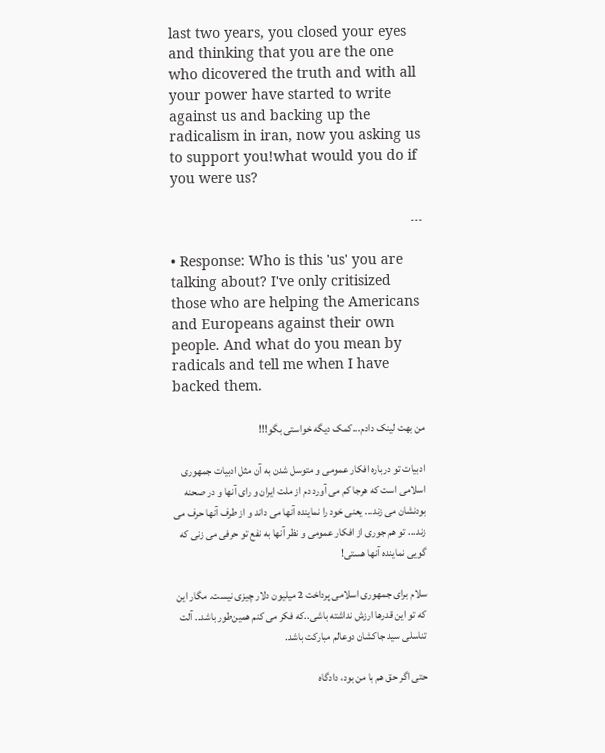last two years, you closed your eyes and thinking that you are the one who dicovered the truth and with all your power have started to write against us and backing up the radicalism in iran, now you asking us to support you!what would you do if you were us?

---

• Response: Who is this 'us' you are talking about? I've only critisized those who are helping the Americans and Europeans against their own people. And what do you mean by radicals and tell me when I have backed them.

من بهت لینک دادم...کمک دیگه خواستی بگو!!!

ادبیات تو درباره افکار عمومی و متوسل شدن به آن مثل ادبیات جمهوری اسلامی است که هرجا کم می آورد دم از ملت ایران و رای آنها و در صحنه بودنشان می زند... یعنی خود را نماینده آنها می داند و از طرف آنها حرف می زند... تو هم جوری از افکار عمومی و نظر آنها به نفع تو حرفی می زنی که گویی نماینده آنها هستی!

سلام برای جمهوری اسلامی پرداخت 2 میلیون دلار چیزی نیست. مگار این که تو این قدرها ارزش نداشته باشی..که فکر می کنم همین‌طور باشد.. آلت تناسلی سید جاکشان دوعالم مبارکت باشد.

حتی اگر حق هم با من بود، دادگاه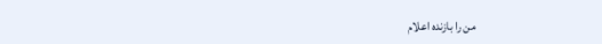من را بازنده اعلام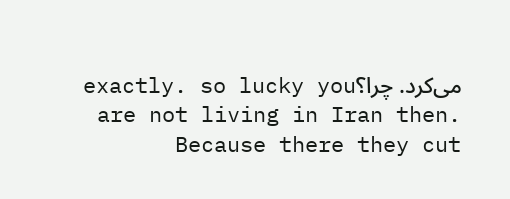می‌کرد. چرا؟exactly. so lucky you are not living in Iran then. Because there they cut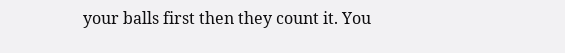your balls first then they count it. You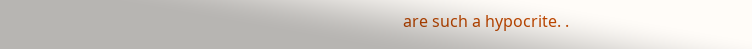are such a hypocrite. .